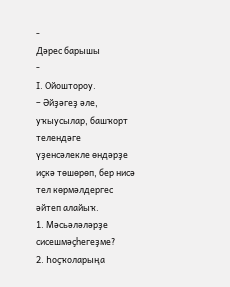-
Дәрес барышы
-
I. Ойоштороу.
– Әйҙәгеҙ әле, уҡыусылар, башҡорт телендәге үҙенсәлекле өндәрҙе иҫкә төшөрөп, бер нисә тел көрмәлдергес әйтеп алайыҡ.
1. Мәсьәләләрҙе сисешмәҫһегеҙме?
2. Һоҫҡоларыңа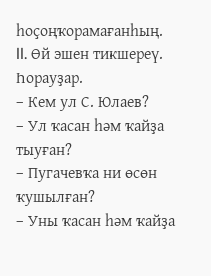һоҫоңҡорамағанһың.
II. Өй эшен тикшереү. Һорауҙар.
– Кем ул С. Юлаев?
– Ул ҡасан һәм ҡайҙа тыуған?
– Пугачевҡа ни өсөн ҡушылған?
– Уны ҡасан һәм ҡайҙа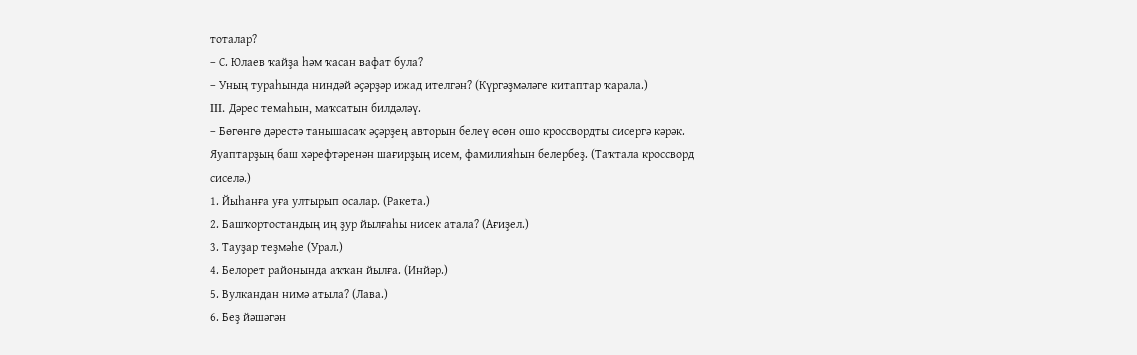тоталар?
– С. Юлаев ҡайҙа һәм ҡасан вафат була?
– Уның тураһында ниндәй әҫәрҙәр ижад ителгән? (Күргәҙмәләге китаптар ҡарала.)
III. Дәрес темаһын, маҡсатын билдәләү.
– Бөгөнгө дәрестә танышасаҡ әҫәрҙең авторын белеү өсөн ошо кроссвордты сисергә кәрәк. Яуаптарҙың баш хәрефтәренән шағирҙың исем, фамилияһын белербеҙ. (Таҡтала кроссворд сиселә.)
1. Йыһанға уға ултырып осалар. (Ракета.)
2. Башҡортостандың иң ҙур йылғаһы нисек атала? (Ағиҙел.)
3. Тауҙар теҙмәһе (Урал.)
4. Белорет районында аҡҡан йылға. (Инйәр.)
5. Вулкандан нимә атыла? (Лава.)
6. Беҙ йәшәгән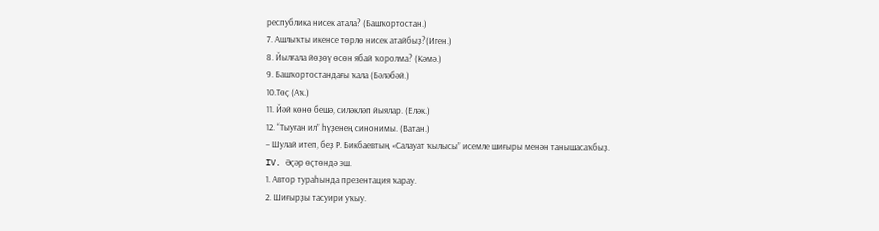республика нисек атала? (Башҡортостан.)
7. Ашлыҡты икенсе төрлө нисек атайбыҙ?(Иген.)
8. Йылғала йөҙөү өсөн ябай ҡоролма? (Кәмә.)
9. Башҡортостандағы ҡала (Бәләбәй.)
10.Төҫ (Аҡ.)
11. Йәй көнө бешә, силәкләп йыялар. (Еләк.)
12. “Тыуған ил” һүҙенең синонимы. (Ватан.)
– Шулай итеп, беҙ Р. Бикбаевтың «Салауат ҡылысы” исемле шиғыры менән танышасаҡбыҙ.
IV. Әҫәр өҫтөндә эш.
1. Автор тураһында презентация ҡарау.
2. Шиғырҙы тасуири уҡыу.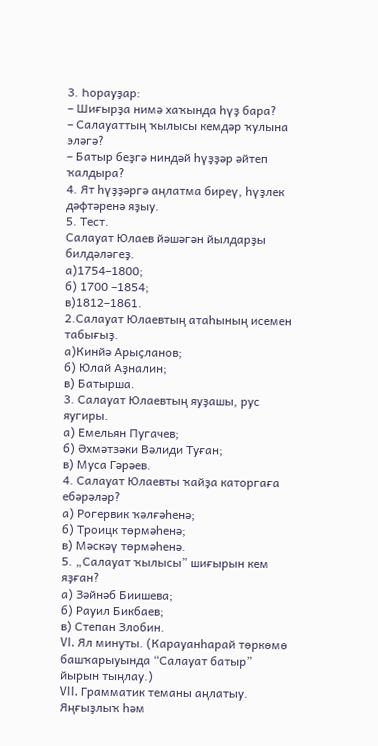3. Һорауҙар:
– Шиғырҙа нимә хаҡында һүҙ бара?
– Салауаттың ҡылысы кемдәр ҡулына эләгә?
– Батыр беҙгә ниндәй һүҙҙәр әйтеп ҡалдыра?
4. Ят һүҙҙәргә аңлатма биреү, һүҙлек дәфтәренә яҙыу.
5. Тест.
Салауат Юлаев йәшәгән йылдарҙы билдәләгеҙ.
а)1754–1800;
б) 1700 –1854;
в)1812–1861.
2.Салауат Юлаевтың атаһының исемен табығыҙ.
а)Кинйә Арыҫланов;
б) Юлай Аҙналин;
в) Батырша.
3. Салауат Юлаевтың яуҙашы, рус яугиры.
а) Емельян Пугачев;
б) Әхмәтзәки Вәлиди Туған;
в) Муса Гәрәев.
4. Салауат Юлаевты ҡайҙа каторгаға ебәрәләр?
а) Рогервик ҡәлғәһенә;
б) Троицк төрмәһенә;
в) Мәскәү төрмәһенә.
5. „Салауат ҡылысы” шиғырын кем яҙған?
а) Зәйнәб Биишева;
б) Рауил Бикбаев;
в) Степан Злобин.
VI. Ял минуты. (Карауанһарай төркөмө башҡарыуында “Салауат батыр” йырын тыңлау.)
VII. Грамматик теманы аңлатыу. Яңғыҙлыҡ һәм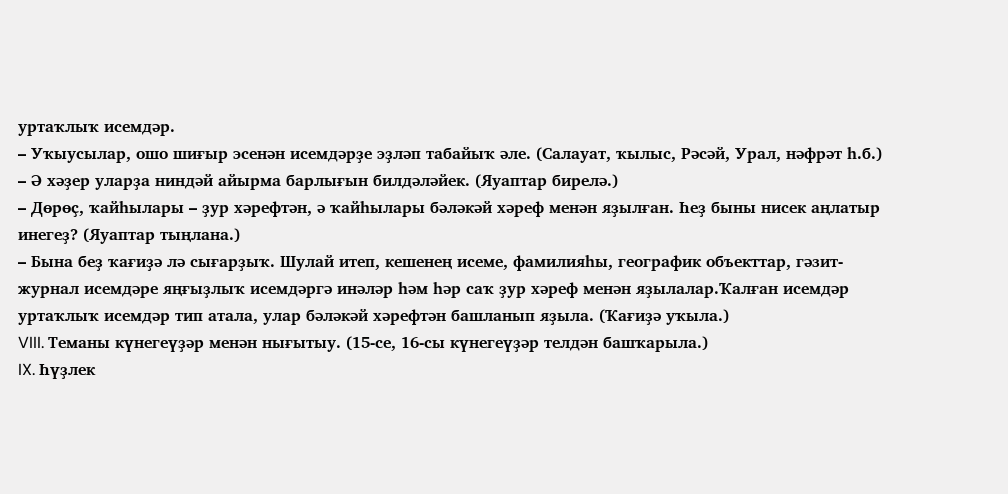уртаҡлыҡ исемдәр.
– Уҡыусылар, ошо шиғыр эсенән исемдәрҙе эҙләп табайыҡ әле. (Салауат, ҡылыс, Рәсәй, Урал, нәфрәт һ.б.)
– Ә хәҙер уларҙа ниндәй айырма барлығын билдәләйек. (Яуаптар бирелә.)
– Дөрөҫ, ҡайһылары – ҙур хәрефтән, ә ҡайһылары бәләкәй хәреф менән яҙылған. Һеҙ быны нисек аңлатыр инегеҙ? (Яуаптар тыңлана.)
– Бына беҙ ҡағиҙә лә сығарҙыҡ. Шулай итеп, кешенең исеме, фамилияһы, географик объекттар, гәзит-журнал исемдәре яңғыҙлыҡ исемдәргә инәләр һәм һәр саҡ ҙур хәреф менән яҙылалар.Ҡалған исемдәр уртаҡлыҡ исемдәр тип атала, улар бәләкәй хәрефтән башланып яҙыла. (Ҡағиҙә уҡыла.)
VIII. Теманы күнегеүҙәр менән нығытыу. (15-се, 16-сы күнегеүҙәр телдән башҡарыла.)
IX. Һүҙлек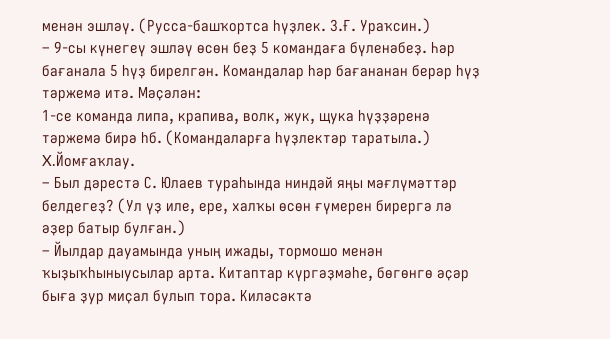менән эшләү. (Русса-башҡортса һүҙлек. З.Ғ. Ураҡсин.)
– 9-сы күнегеү эшләү өсөн беҙ 5 командаға бүленәбеҙ. Һәр бағанала 5 һүҙ бирелгән. Командалар һәр бағананан берәр һүҙ тәржемә итә. Мәҫәлән:
1-се команда липа, крапива, волк, жук, щука һүҙҙәренә тәржемә бирә һб. (Командаларға һүҙлектәр таратыла.)
X.Йомғаҡлау.
– Был дәрестә С. Юлаев тураһында ниндәй яңы мәғлүмәттәр белдегеҙ? (Ул үҙ иле, ере, халҡы өсөн ғүмерен бирергә лә әҙер батыр булған.)
– Йылдар дауамында уның ижады, тормошо менән ҡыҙыҡһыныусылар арта. Китаптар күргәҙмәһе, бөгөнгө әҫәр быға ҙур миҫал булып тора. Киләсәктә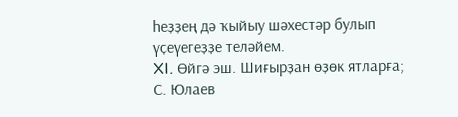һеҙҙең дә ҡыйыу шәхестәр булып үҫеүегеҙҙе теләйем.
XI. Өйгә эш. Шиғырҙан өҙөк ятларға; С. Юлаев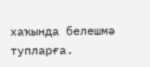хаҡында белешмә тупларға.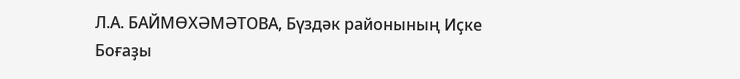Л.А. БАЙМӨХӘМӘТОВА, Бүздәк районының Иҫке Боғаҙы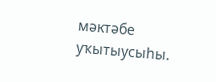мәктәбе уҡытыусыһы.